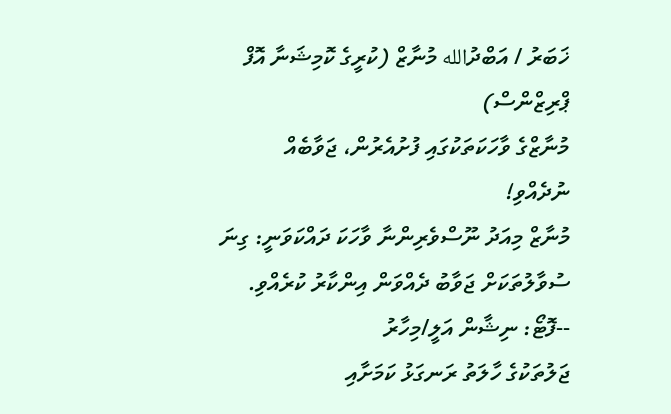ޚަބަރު / އަބްދުالله މުނާޒް (ކުރީގެ ކޮމިޝަނާ އޮފް ޕްރިޒްންސް)
މުނާޒްގެ ވާހަކަތަކުގައި ފުށުއެރުން، ޖަވާބެއް ނުދެއްވި!
މުނާޒް މިއަދު ނޫސްވެރިންނާ ވާހަކަ ދައްކަވަނީ: ގިނަ ސުވާލުތަކަށް ޖަވާބު ދެއްވަން އިންކާރު ކުރެއްވި. --ފޮޓޯ: ނިޝާން އަލީ/މިހާރު
ޖަލުތަކުގެ ހާލަތު ރަނގަޅު ކަމަށާއި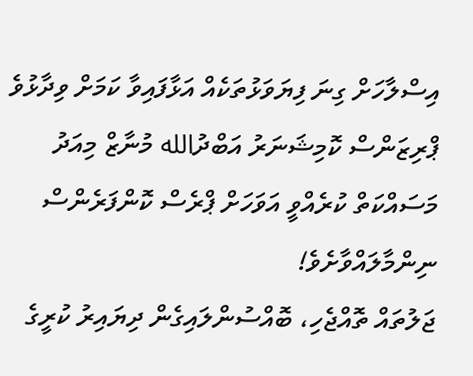އިސްލާހަށް ގިނަ ފިޔަވަޅުތަކެއް އަޅާފައިވާ ކަމަށް ވިދާޅުވެ ޕްރިޒަންސް ކޮމިޝަނަރު އަބްދުالله މުނާޒް މިއަދު މަސައްކަތް ކުރެއްވީ އަވަހަށް ޕްރެސް ކޮންފަރެންސް ނިންމާލައްވާށެވެ!
ޖަލުތައް ތޮއްޖެހި، ބޮއްސުންލައިގެން ދިޔައިރު ކުރީގެ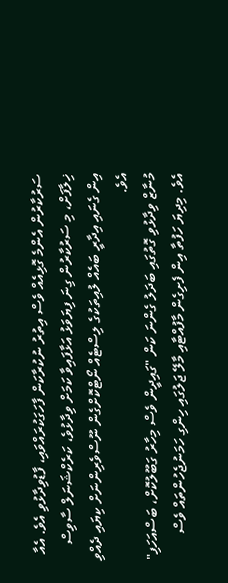ސަރުކާރުން އެންމެ ގޮޅިއެއް ވެސް އިތުރު ނުކުރާކަން ފާހަގަކުރައްވައި، ފާޑުވިދާޅުވި އެވެ. އެއާ ޚިލާފަށް، މި ސަރުކާރުން ގިނަ ފިޔަވަޅު އަޅާފައިވާ ކަމަށް ވިދާޅުވެ، ކަރެކްޝަނަލް ސާވިސް އިން ގެނައި އިދާރީ ބައެއް ލުއިތަކުގެ ލިސްޓެއް ނޯޓްކޮށްގެން ނޫސްވެރިންނަށް ކިޔައި ދެއްވި އެވެ.
މުނާޒް ވިދާޅުވި ގޮތުގައި ބަދަލު ގެންނަ ކަން "ގައިދީން ވެސް މިހާރު ގަބޫލުކޮށް، ބަސްއަހަފި" އެވެ. މިދިޔަ ހަފުތާ އިން ފެށިގެން މާފުއްޓާއި މާލޭ ޖަލުގައި ހިންގި ހަމަނުޖެހުންތައް ވެސް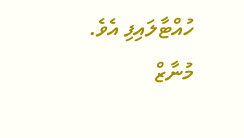ހުއްޓާލައިފި އެވެ.
މުނާޒް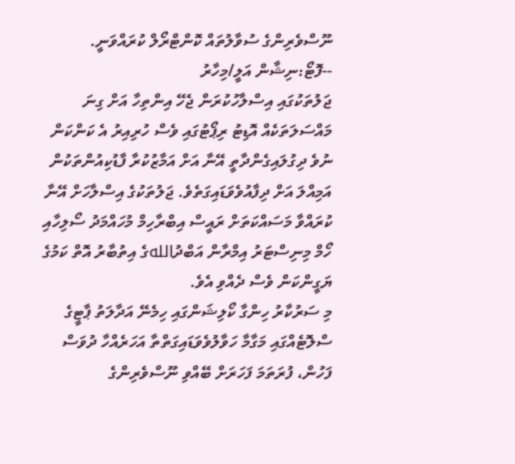ނޫސްވެރިންގެ ސުވާލުތައް ކޮންޓްރޯލް ކުރައްވަނީ. --ފޮޓޯ:ނިޝާން އަލީ/މިހާރު
ޖަލުތަކުގައި އިސްލާހުކުރަން ޖެހޭ އިންތިހާ އަށް ގިނަ މައްސަލަތަކެއް އޮޑިޓު ރިޕޯޓުގައި ވެސް ހުރިއިރު އެ ކަންކަން ނުވެ ދިގުލައިގެންދާތީ އޭނާ އަށް އަމާޒުކުރާ ފާޑުކިއުންތަކުން އަމިއްލަ އަށް ދިފާއުވެވަޑައިގަތެވެ. ޖަލުތަކުގެ އިސްލާހަށް އޭނާ ކުރައްވާ މަސައްކަތަށް ރައީސް އިބްރާހިމް މުހައްމަދު ސޯލިހާއި ހޯމް މިނިސްޓަރު އިމްރާން އަބްދުاللهގެ އިތުބާރު އޮތް ކަމުގެ ޔަގީންކަން ވެސް ދެއްވި އެވެ.
މި ސަރުކާރު ހިންގާ ކޯލިޝަންގައި ހިމެނޭ އަދާލަތު ޕާޓީގެ ސްލޮޓެއްގައި މަގާމާ ހަވާލުވެވަޑައިގަތްތާ އަހަރެއްހާ ދުވަސް ފަހުން، ފުރަތަމަ ފަހަރަށް ބޭއްވި ނޫސްވެރިންގެ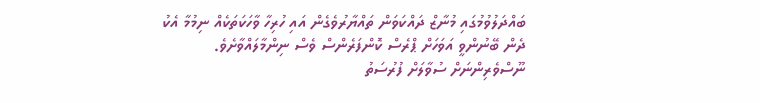ބައްދަލުވުމުގައި މުނާޒް ދައްކަވަން ތައްޔާރުވެގެން އައި ހުރިހާ ވާހަކަތަކެއް ނިމުމާ އެކު ދެން ބޭނުންވީ އަވަހަށް ޕްރެސް ކޮންފަރެންސް ވެސް ނިންމާލައްވާށެވެ. ނޫސްވެރިންނަށް ސުވާލަށް ފުރުސަތު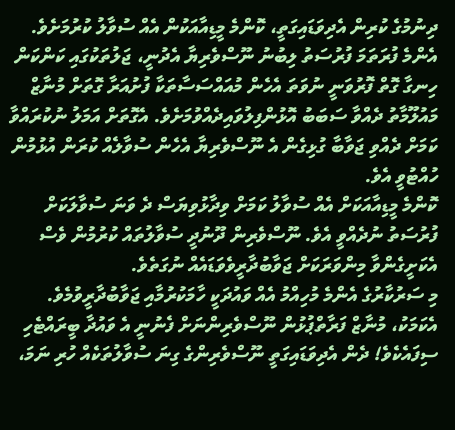ދިނުމުގެ ކުރިން އެދިވަޑައިގަތީ، ކޮންމެ މީޑިއާއަކުން އެއް ސުވާލު ކުރުމަށެވެ.
އެންމެ ފުރަތަމަ ފުރުސަތު ލިބުނު ނޫސްވެރިޔާ އެދުނީ، ޖަލުތަކުގައި ކަންކަން ހިނގާ ގޮތް ފޮރުވަނީ ނުވަތަ އެހެން މުއައްސަސާތަކާ ފުށުއަރާ ގޮތަށް މުނާޒް މައުލޫމާތު ދެއްވާ ސަބަބު އޮޅުންފިލުވައިދެއްވުމަށެވެ. އެގޮތަށް އަމަލު ނުކުރައްވާ ކަމަށް ދެއްވި ޖަވާބާ ގުޅިގެން އެ ނޫސްވެރިޔާ އެހެން ސުވާލެއް ކުރަން އުޅުމުން ހުއްޓުވީ އެވެ.
ކޮންމެ މީޑިއާއަކަށް އެއް ސުވާލު ކަމަށް ވިދާޅުވިޔަސް ދެ ވަނަ ސުވާލަކަށް ފުރުސަތު ނުދެއްވީ އެވެ. ނޫސްވެރިން ދޫނުދީ ސުވާލުތައް ކުރުމުން ވެސް އެކަށީގެންވާ މިންވަރަކަށް ޖަވާބުދާރީވެވަޑައެއް ނުގަތެވެ.
މި ސަރުކާރުގެ އެންމެ މުހިއްމު އެއް ވައުދަކީ ހާމަކުރުމާއި ޖަވާބުދާރީވުމެވެ. އެކަމަކު، މުނާޒް ފަރާތްޕުޅުން ނޫސްވެރިންނަށް ފެނުނީ އެ ވައުދާ ބީރައްޓެހި ސިފައެކެވެ! ދެން އެދިވަޑައިގަތީ ނޫސްވެރިންގެ ގިނަ ސުވާލުތަކެއް ހުރި ނަމަ،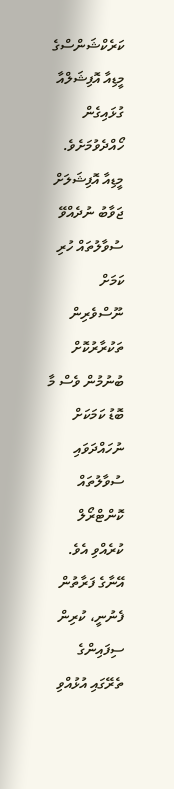ކަރެކްޝަންސްގެ މީޑިއާ އޮފިޝަލްއާ ގުޅައިގެން ހޯއްދެވުމަށެވެ.
މީޑިއާ އޮފިޝަލަށް ޖަވާބު ނުދެއްވޭ ސުވާލުތައް ހުރި ކަމަށް ނޫސްވެރިން ތަކުރާރުކޮށް ބުނުމުން ވެސް މާ ބޮޑު ކަމަކަށް ނުހައްދަވައި ސުވާލުތައް ކޮންޓްރޯލް ކުރެއްވި އެވެ. އޭނާގެ ފަރާތުން ފެނުނީ، ކުރިން ސިފައިންގެ ތެރޭގައި އުޅުއްވި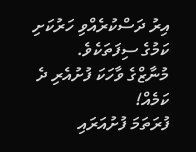އިރު ދަސްކުރެއްވި ހަރުކަށި ކަމުގެ ސިފަތަކެވެ.
މުނާޒްގެ ވާހަކަ ފުށުއެރި ދެ ކަމެއް!
ފުރަތަމަ ފުށުއަރައި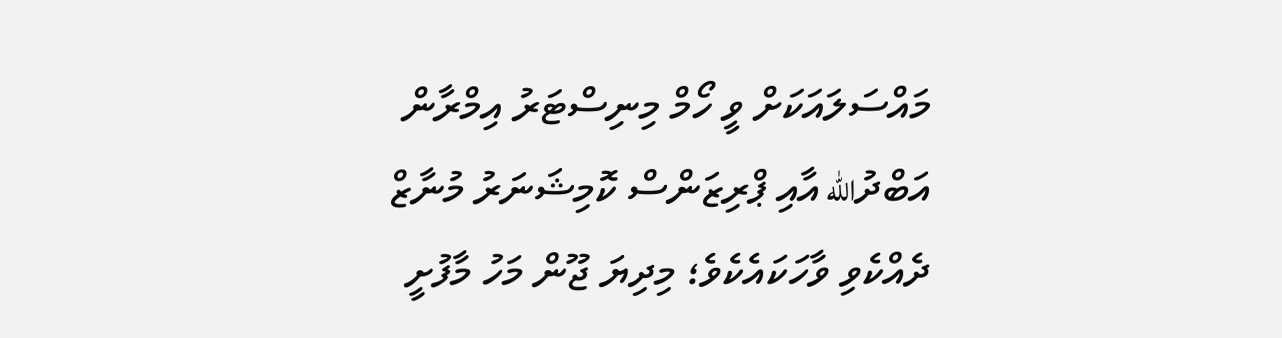މައްސަލައަކަށް ވީ ހޯމް މިނިސްޓަރު އިމްރާން އަބްދުالله އާއި ޕްރިޒަންސް ކޮމިޝަނަރު މުނާޒް ދެއްކެވި ވާހަކައެކެވެ؛ މިދިޔަ ޖޫން މަހު މާފުށީ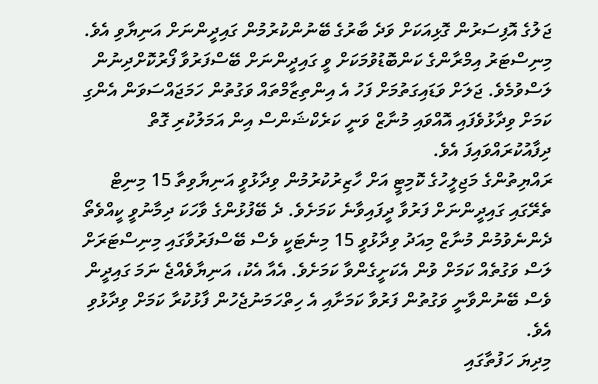ޖަލުގެ އޮފިސަރުން ގޮޅިއަކަށް ވަދެ ބާރުގެ ބޭނުންކުރުމުން ގައިދީންނަށް އަނިޔާވި އެވެ. މިނިސްޓަރު އިމްރާންގެ ކަންބޮޑުވުމަކަށް ވީ ގައިދީންނަށް ބޭސްފަރުވާ ފޯރުކޮށްދިނުން ލަސްވުމެވެ. ޖަލަށް ވަޑައިގަތުމަށް ފަހު އެ އިންތިޒާމްތައް ވަގުތުން ހަމަޖައްސަވަން އެންގި ކަމަށް ވިދާޅުވެފައި އޮއްވައި މުނާޒް ވަނީ ކަރެކްޝަންސް އިން އަމަލުކުރި ގޮތް ދިފާއުކުރައްވައިފަ އެވެ.
ރައްޔިތުންގެ މަޖިލީހުގެ ކޮމިޓީ އަށް ހާޒިރުކުރުމުން ވިދާޅުވީ އަނިޔާވިތާ 15 މިނިޓް ތެރޭގައި ގައިދީންނަށް ފަރުވާ ދީފައިވާނެ ކަމަށެވެ. ދެ ބޭފުޅުންގެ ވާހަކަ ދިމާނުވީ ކީއްވެތޯ ދެންނެވުމުން މުނާޒް މިއަދު ވިދާޅުވީ 15 މިނެޓަކީ ވެސް ބޭސްފަރުވާގައި މިނިސްޓަރަށް ލަސް ވަގުތެއް ކަމަށް ވުން އެކަށީގެންވާ ކަމަށެވެ. އެއާ އެކު، އަނިޔާވެއްޖެ ނަމަ ގައިދީން ވެސް ބޭނުންވާނީ ވަގުތުން ފަރުވާ ކަމަށާއި އެ ހިތްހަމަނުޖެހުން ފާޅުކުރާ ކަމަށް ވިދާޅުވި އެވެ.
މިދިޔަ ހަފުތާގައި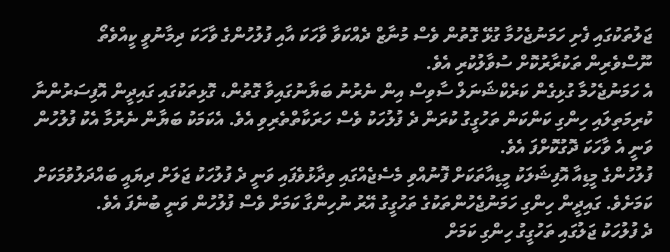ޖަލުތަކުގައި ފެށި ހަމަނުޖެހުމާ ގުޅޭ ގޮތުން ވެސް މުނާޒް ދެއްކަވާ ވާހަކަ އާއި ފުލުހުންގެ ވާހަކަ ދިމާނުވީ ކީއްވެތޯ ނޫސްވެރިން ތަކުރާރުކޮށް ސުވާލުކުރި އެވެ.
އެ ހަމަނުޖެހުމާ ގުޅިގެން ކަރެކްޝަނަލް ސާވިސް އިން ނެރުނު ބަޔާނުގައިވާ ގޮތުން، ގޮޅިތަކުގައި ގައިދީން އޮފިސަރުންނާ ކުރިމަތިލައި ހިންގި ކަންކަން ތަހުގީގު ކުރަން ދެ ފުލުހަކު ވެސް ހަރަކާތްތެރިވި އެވެ. އެކަމަކު ބަޔާން ނެރުމާ އެކު ފުލުހުން ވަނީ އެ ވާހަކަ ދޮގުކޮށްފަ އެވެ.
ފުލުހުންގެ މީޑިއާ އޮފިޝަލަކު މީޑިއާތަކަށް ފޮނުއްވި މެސެޖެއްގައި ވިދާޅުވެފައި ވަނީ ދެ ފުލުހަކު ޖަލަށް ދިޔައީ ބައްދަލުވުމަކަށް ކަމަށެވެ. ގައިދީން ހިންގި ހަމަނުޖެހުންތަކުގެ ތަހުގީގު އޭރު ނުހިންގާ ކަމަށް ވެސް ފުލުހުން ވަނީ ބުނެފަ އެވެ.
ދެ ފުލުހަކު ޖަލުގައި ތަހުގީގު ހިންގި ކަމަށް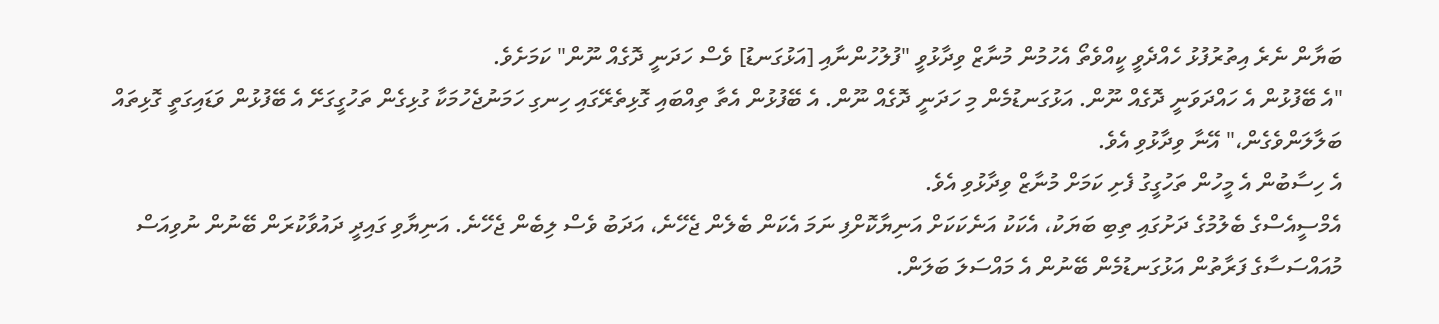ބަޔާން ނެރެ އިތުރުފުޅު ހެއްދެވީ ކީއްވެތޯ އެހުމުން މުނާޒް ވިދާޅުވީ "ފުލުހުންނާއި [އަޅުގަނޑު] ވެސް ހަދަނީ ދޮގެއް ނޫން" ކަމަށެވެ.
"އެ ބޭފުޅުން އެ ހައްދަވަނީ ދޮގެއް ނޫން. އަޅުގަނޑުމެން މި ހަދަނީ ދޮގެއް ނޫން. އެ ބޭފުޅުން އެތާ ތިއްބައި ގޮޅިތެރޭގައި ހިނގި ހަމަނުޖެހުމަކާ ގުޅިގެން ތަހުގީގަށޭ އެ ބޭފުޅުން ވަޑައިގަތީ ގޮޅިތައް ބަލާލަންވެގެން،" އޭނާ ވިދާޅުވި އެވެ.
އެ ހިސާބުން އެ މީހުން ތަހުގީގު ފެށި ކަމަށް މުނާޒް ވިދާޅުވި އެވެ.
އެމްސީއެސްގެ ބެލުމުގެ ދަށުގައި ތިބި ބަޔަކު، އެކަކު އަނެކަކަށް އަނިޔާކޮށްފި ނަމަ އެކަން ބެލެން ޖެހޭނެ، އަދަބު ވެސް ލިބެން ޖެހޭނެ. އަނިޔާވި ގައިދީ ދައުވާކުރަން ބޭނުން ނުވިއަސް މުއައްސަސާގެ ފަރާތުން އަޅުގަނޑުމެން ބޭނުން އެ މައްސަލަ ބަލަން.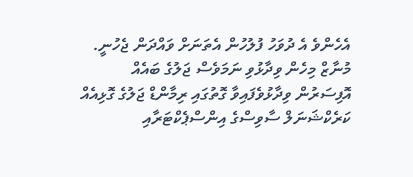އެހެންވެ އެ ދުވަހު ފުލުހުން އެތަނަށް ވައްދަން ޖެހުނީ.
މުނާޒް މިހެން ވިދާޅުވި ނަމަވެސް ޖަލުގެ ބައެއް އޮފިސަރުން ވިދާޅުވެފައިވާ ގޮތުގައި ރިމާންޑް ޖަލުގެ ގޮޅިއެއް ކަރެކްޝަނަލް ސާވިސްގެ އިންސްޕެކްޓަރާއި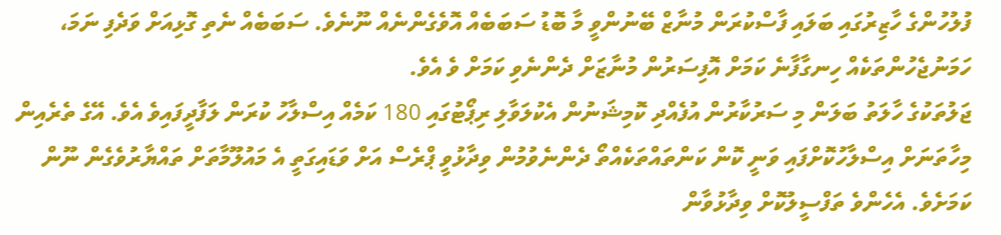ފުލުހުންގެ ހާޒިރުގައި ބަލައި ފާސްކުރަން މުނާޒް ބޭނުންވީ މާ ބޮޑު ސަބަބެއް އޮވެގެންނެއް ނޫނެވެ. ސަބަބެއް ނެތި ގޮޅިއަށް ވަދެފި ނަމަ، ހަމަނުޖެހުންތަކެއް ހިނގާފާނެ ކަމަށް އޮފިސަރުން މުނާޒަށް ދެންނެވި ކަމަށް ވެ އެވެ.
ޖަލުތަކުގެ ހާލަތު ބަލަން މި ސަރުކާރުން އުފެއްދި ކޮމިޝަނުން އެކުލަވާލި ރިޕޯޓުގައި 180 ކަމެއް އިސްލާހު ކުރަން ލަފާދީފައިވެ އެވެ. އޭގެ ތެރެއިން މިހާތަނަށް އިސްލާހުކޮށްފައި ވަނީ ކޮން ކަންތައްތަކެއްތޯ ދެންނެވުމުން ވިދާޅުވީ ޕްރެސް އަށް ވަޑައިގަތީ އެ މައުލޫމާތަށް ތައްޔާރުވެގެން ނޫން ކަމަށެވެ. އެހެންވެ ތަފްސީލުކޮށް ވިދާޅުވާން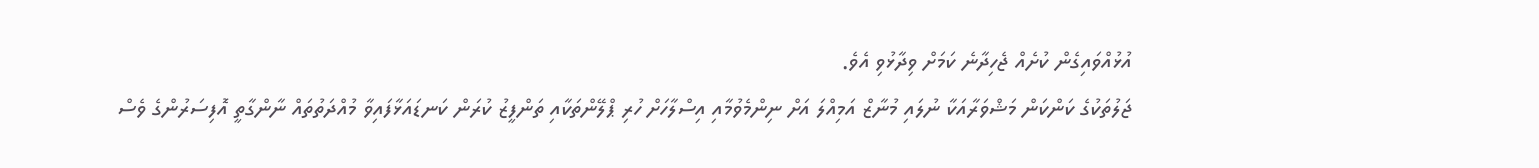އުޅުއްވައިގެން ކުށެއް ޖެހިދާނެ ކަމަށް ވިދާޅުވި އެވެ.
ޖަލުތަކުގެ ކަންކަން މަޝްވަރާއަކާ ނުލައި މުނާޒް އަމިއްލަ އަށް ނިންމެވުމާއި އިސްލާހަށް ހުރި ޕްލޭންތަކާއި ތަންފީޒު ކުރަން ކަނޑައަޅާފައިވާ މުއްދަތުތައް ނާންގާތީ އޮފިސަރުންގެ ވެސް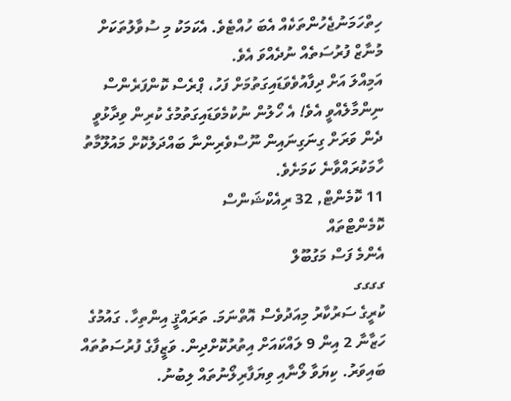ހިތްހަމަނުޖެހުންތަކެއް އެބަ ހުއްޓެވެ. އެކަމަކު މި ސުވާލުތަކަށް މުނާޒް ފުރުސަތެއް ނުދެއްވަ އެވެ.
އަމިއްލަ އަށް ދިފާއުވެވަޑައިގަތުމަށް ފަހު، ޕްރެސް ކޮންފަރެންސް ނިންމާލެއްވީ އެވެ! އެ ހޯލުން ނުކުމެވަޑައިގަތުމުގެ ކުރިން ވިދާޅުވީ ދެން ވަރަށް ގިނަގިނައިން ނޫސްވެރިންނާ ބައްދަލުކޮށް މައުލޫމާތު ހާމަކުރައްވާނެ ކަމަށެވެ.
11 ކޮމެންޓް, 32 ރިއެކްޝަންސް
ކޮމެންޓްތައް
އެންމެ ފަސް މަގުބޫލް
ގގގގ
ކުރީގެ ސަރުކާރު މިއަދުވެސް އޮތްނަމަ. ތަރައްޤީ އިންތިހާ. ގައުމުގެ ހަޒާނާ 2 އިން 9 ލައްކައަށް އިތުރުކޮށްދިން. ވަޒީފާގެ ފުރުސަތުތައް ބައިވަރު. ކިޔަވާ ލޯނާއި ވިޔަފާރިލޯނުތައް ލިބުނު.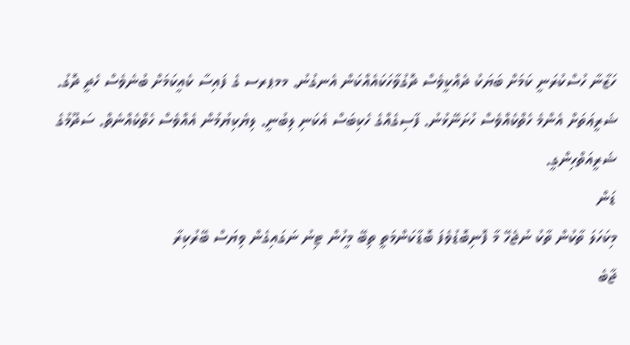ހަޒާނާ ހުސްކުރަނީ ކަމަށް ބަޔަކު ދެއްކީވެސް ދޮގުވާހަކައެއްކަން އެނގުނު. މމޕރސ ގެ ފައިސާ ކެއީކަމަށް ބުނެވެސް ހެދީ ދޮގު. ޝަރީޢަތަށް އެންމެ ހެތްކެއްވެސް ހުށަނޭޅުނު. ފާސިގެއްގެ ހެކިބަސް އެކަނި ލިބުނީ. ލިޔެކިޔުމުން އެއްވެސް ހެތްކެއްނެތް. ސަދޫމުގެ ޝަރީއަތްހިންގީ.
ޑަން
މިކަހަލަ ތާކުން ތާކު ނުޖެހޭ މާ ފޮނިބޮޑުވެފަ ބޮޑާކަންމަތީ ތިބޭ މީހުން ޓިނު ނަގައިގެން ވިޔަސް ބޭރުކިރާ
ޖާބެ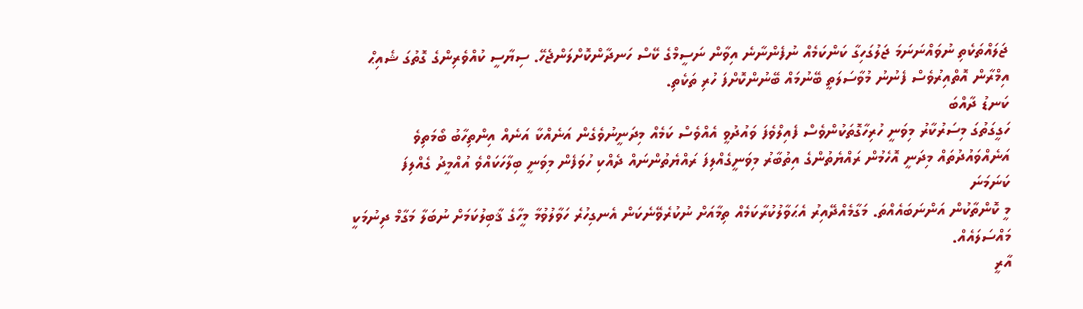ޖަލައްތަކެތި ނުވައްނަނަމަ ޖަލުގަހިގާ ކަންކަމެއް ނުފެންނާނެ އިވާން ނަސީމްގެ ކޭސް ހަނދާންކޮށްލަންޖެހޭ. ސިޔާސީ ކުއްވެރިންގެ ގޮތުގަ ޝެއިޙް އިމްރާން އޮތްއިރުވެސް ފެނުނު މުވާސަލަތީ ބޭނުމައް ބޭނުންކޮށްފަ ހުރި ތަކެތި.
ކަނޑު ދާއްބަ
ހަގީގަތުގަ މިސަރުކާރު މިވަނީ ހުރިހާގޮތަކުންވެސް ފެއިލްވެފަ ވައުދުވީ އެއްވެސް ކަމެއް މިދަނީނުވެގެން އަނެއްކާ އަނެއް އިންތިހާބު ބޯމަތިވެ އަނެއްވައުދުތައް މިދަނީ އޮހެމުން ރައްޔެތުންގެ އިތުބާރު މިވަނީގެއްލިފަ ރައްޔެތުންނައް ދެއްކި ހުވަފެން މިވަނީ ބިލާހަކައްވެ އުއްމީދު ގެއްލިފަ
ކަނަމަނަ
މީ ކޮންތާކުން އަންނަބައެއްތަ. މަގާމެއްދޭއިރު އެޙަވާލުކުރާކަމެއް ތިމާއަށް ނުކުރެވޭނެކަން އެނގިހުރެ ހަވާލުވުމާ މީހާގެ ޤާބިލުކަމަށް ނުބަލާ މަގާމް ދިނުމަކީ މައްސަލައެއް.
އާރީ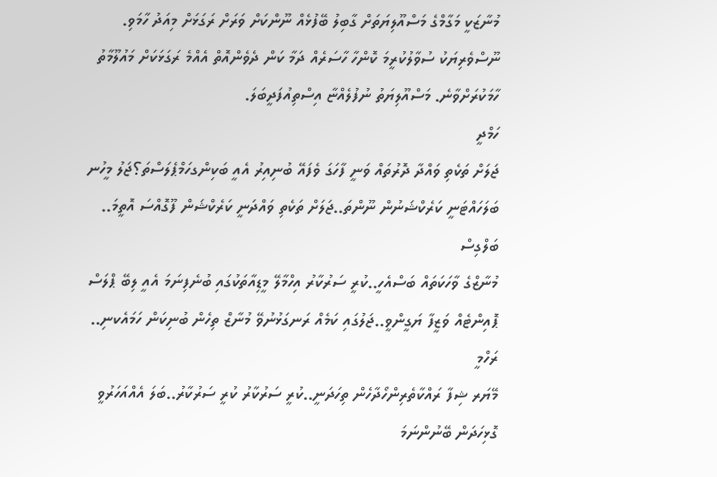މުނާޒަކީ މަގާމްގެ މަސްއޫލިޔަތަށް ގާބިލު ބޭފުޅެއް ނޫންކަށް ވަރަށް ރަގަޅަށް މިއަދު ހާމަވި. ނޫސްވެރިޔަކު ސުވާލުކުރީމަ ކޮންހާ ހާސަރެއް ދަމާ ކަން ދެވެންއޮތް އެއްމެ ރަގަޅަކަށް މައުލޫމާތު ހާމަކުރަށްވާނެ. މަސްއޫލިޔަތު ނުފުލެއްޏާ އިސްތިއުފަދީބަލަ.
ހަމްދީ
ޖަލަށް ތަކެތި ވައްދާ ދޮރުތައް ވަނީ ފާހަގަ ވެފައޭ ބުނިއިރު އެއީ ބަކިންގހަމްޕެލަސްތަ؟ޖަލު މީހުނ ބަލަހައްޓަނީ ކަރެކްޝަނުން ނޫންތަ..ޖަލަށް ތަކެތި ވައްދަނީ ކަރެކްޝަން ފޫގޮއްސަ އޮތީމަ..
ބަލްގިސް
މުނާޒްގެ ވާހަކަތައް ބަސްއެހީ..ކުރީ ސަރުކާރު އިހްމާލޭ މީޑިއާތަކުގައި ބުނެފިނަމަ އެއީ ލިބޭ ޕްލަސް ޕޮއިންޓެއް ވަޒީފާ ޔަގީންވީ..ޖަލުގައި ކަމެއް ރަނގަޅުނުވޭ މުނާޒް ތިހެން ބުނިކަން ހަމައެކނި..
ރަހްމީ
މޭޔަރ ޝިފާ ރައްކާތެރިންހޯދާހެން ތިހަދަނީ..ކުރީ ސަރުކާރު ކުރީ ސަރުކާރު..ބަލަ އެއްއަހަރުވީ ގޮޅިހަދަން ބޭނުންނަމަ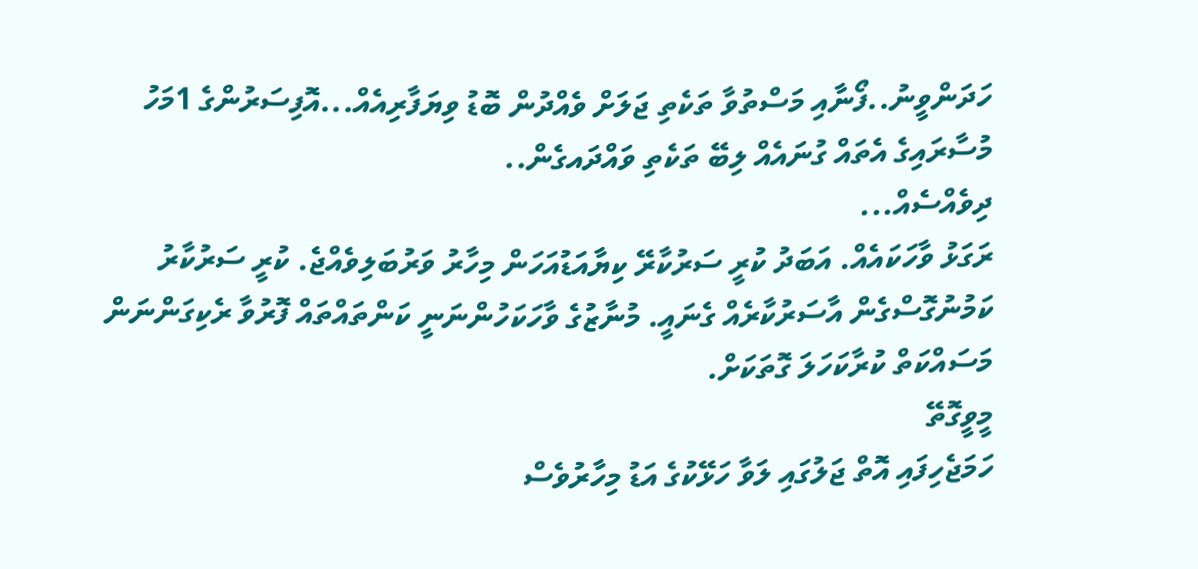ހަދަންވީނު..ފޯނާއި މަސްތުވާ ތަކެތި ޖަލަށް ވެއްދުން ބޮޑު ވިޔަފާރިއެއް...އޮފިސަރުންގެ 1މަހު މުސާރައިގެ އެތައް ގުނައެއް ލިބޭ ތަކެތި ވައްދައގެން..
ދިވެއްސެއް...
ރަގަޅު ވާހަކައެއް. އަބަދު ކުރީ ސަރުކާރޭ ކިޔާއަޑުއަހަން މިހާރު ވަރުބަލިވެއްޖެ. ކުރީ ސަރުކާރު ކަމުނުގޮސްގެން އާސަރުކާރެއް ގެނައީ. މުނާޒުގެ ވާހަކަހުންނަނީ ކަންތައްތައް ފޮރުވާ ރެކިގަންނަން މަސައްކަތް ކުރާކަހަލަ ގޮތަކަށް.
މީވީގޮތޭ
ހަމަޖެހިފައި އޮތް ޖަލުގައި ލަވާ ހަޅޭކުގެ އަޑު މިހާރުވެސް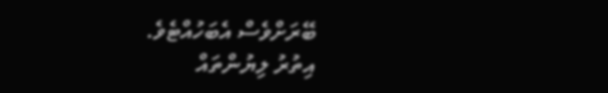ބޭރަށްވެސް އެބަހުއްޓެވެ.
އިތުރު ލިޔުންތައް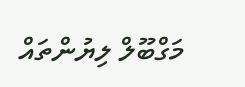މަގްބޫލް ލިޔުންތައް